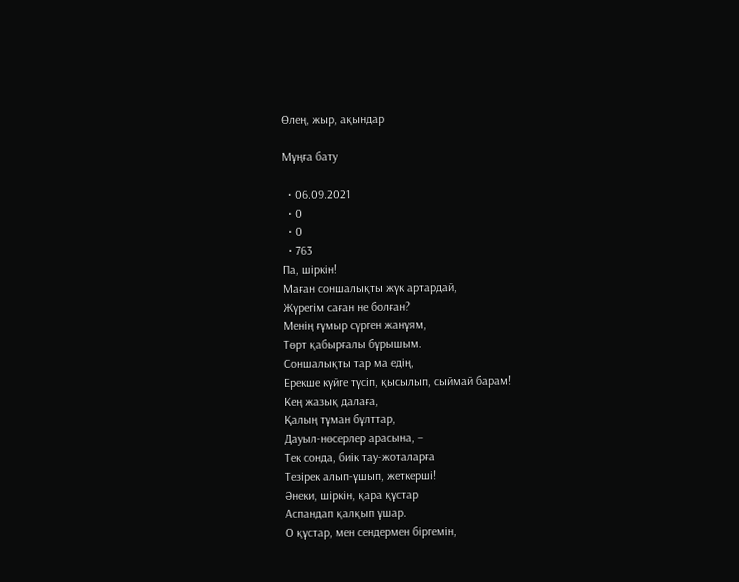Өлең, жыр, ақындар

Мұңға бату

  • 06.09.2021
  • 0
  • 0
  • 763
Па, шіркін!
Маған соншалықты жүк артардай,
Жүрегім саған не болған?
Менің ғұмыр сүрген жанұям,
Төрт қабырғалы бұрышым.
Соншалықты тар ма едің,
Ерекше күйге түсіп, қысылып, сыймай барам!
Кең жазық далаға,
Қалың тұман бұлттар,
Дауыл-нөсерлер арасына, –
Тек сонда, биік тау-жоталарға
Тезірек алып-ұшып, жеткерші!
Әнеки, шіркін, қара құстар
Аспандап қалқып ұшар.
О құстар, мен сендермен біргемін,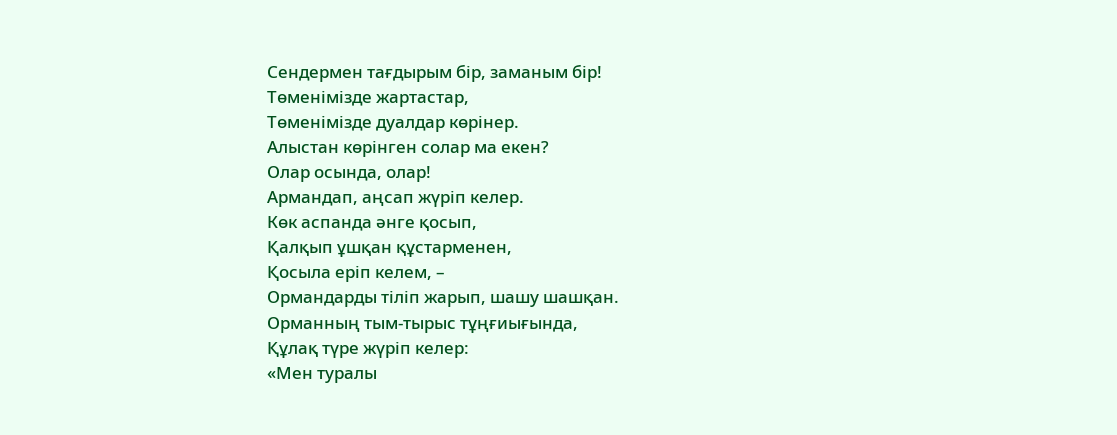Сендермен тағдырым бір, заманым бір!
Төменімізде жартастар,
Төменімізде дуалдар көрінер.
Алыстан көрінген солар ма екен?
Олар осында, олар!
Армандап, аңсап жүріп келер.
Көк аспанда әнге қосып,
Қалқып ұшқан құстарменен,
Қосыла еріп келем, –
Ормандарды тіліп жарып, шашу шашқан.
Орманның тым-тырыс тұңғиығында,
Құлақ түре жүріп келер:
«Мен туралы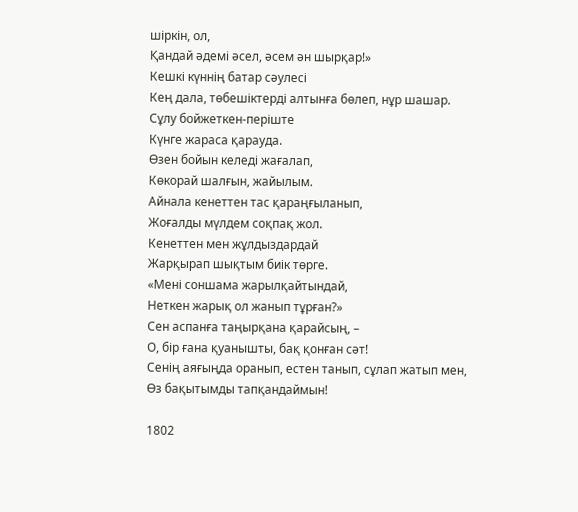шіркін, ол,
Қандай әдемі әсел, әсем ән шырқар!»
Кешкі күннің батар сәулесі
Кең дала, төбешіктерді алтынға бөлеп, нұр шашар.
Сұлу бойжеткен-періште
Күнге жараса қарауда.
Өзен бойын келеді жағалап,
Көкорай шалғын, жайылым.
Айнала кенеттен тас қараңғыланып,
Жоғалды мүлдем соқпақ жол.
Кенеттен мен жұлдыздардай
Жарқырап шықтым биік төрге.
«Мені соншама жарылқайтындай,
Неткен жарық ол жанып тұрған?»
Сен аспанға таңырқана қарайсың, –
О, бір ғана қуанышты, бақ қонған сәт!
Сенің аяғыңда оранып, естен танып, сұлап жатып мен,
Өз бақытымды тапқандаймын!

1802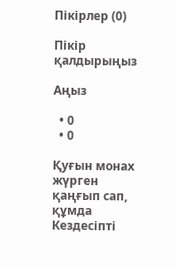Пікірлер (0)

Пікір қалдырыңыз

Аңыз

  • 0
  • 0

Қуғын монах жүрген қаңғып сап, құмда
Кездесіпті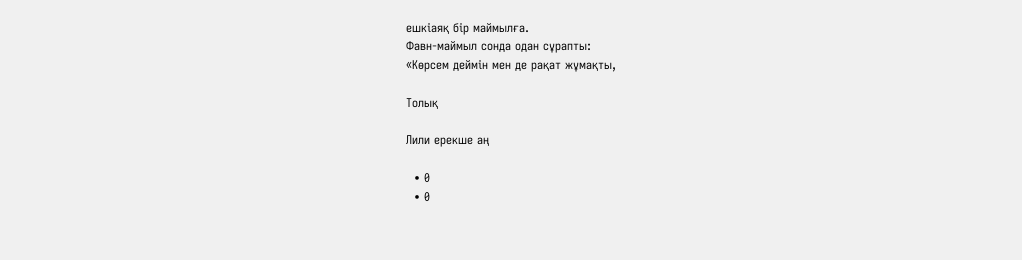ешкіаяқ бір маймылға.
Фавн-маймыл сонда одан сұрапты:
«Көрсем деймін мен де рақат жұмақты,

Толық

Лили ерекше аң

  • 0
  • 0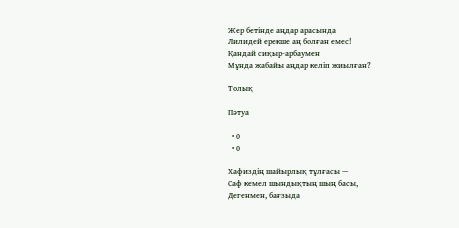Жер бетінде аңдар арасында
Лилидей ерекше аң болған емес!
Қандай сиқыр-арбаумен
Мұнда жабайы аңдар келіп жиылған?

Толық

Пәтуа

  • 0
  • 0

Хафиздің шайырлық тұлғасы —
Саф кемел шындықтың шың басы,
Дегенмен, бағзыда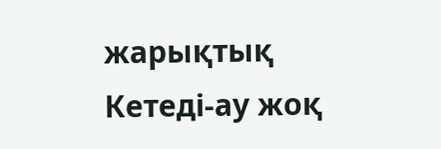жарықтық
Кетеді-ау жоқ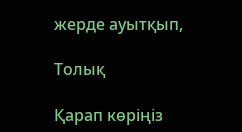жерде ауытқып,

Толық

Қарап көріңіз